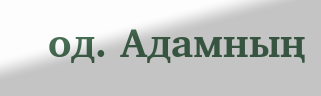од. Адамның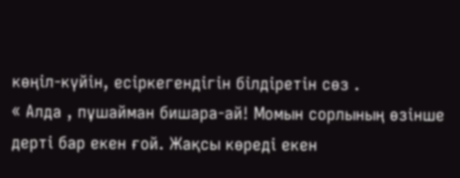көңіл-күйін, есіркегендігін білдіретін сөз .
« Алда , пұшайман бишара-ай! Момын сорлының өзінше дерті бар екен ғой. Жақсы көреді екен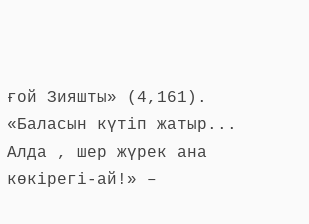ғой Зияшты» (4,161).
«Баласын күтіп жатыр... Алда , шер жүрек ана көкірегі-ай!» –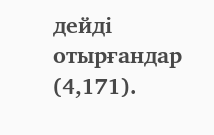дейді отырғандар (4,171).